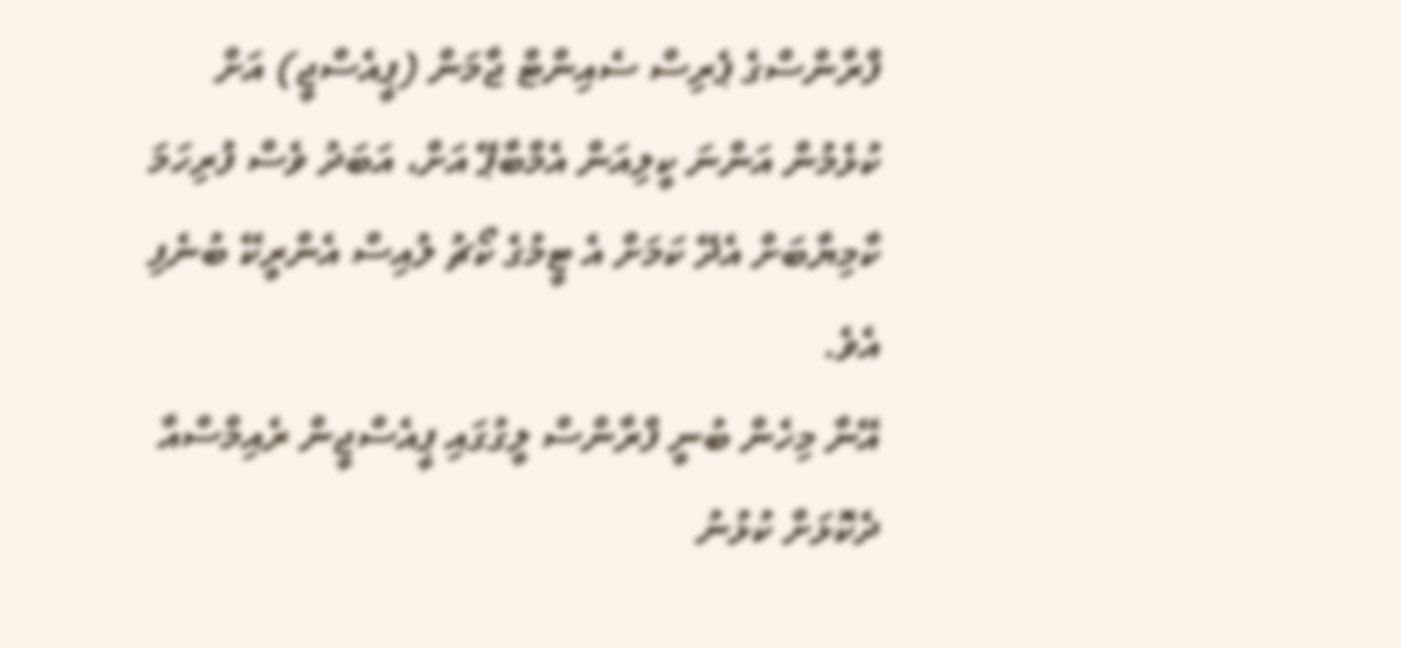ފްރާންސްގެ ޕެރިސް ސެއިންޓް ޖާމަން (ޕީއެސްޖީ) އަށް ކުޅެމުން އަންނަ ކީލިއަން އެމްބާޕޭ އަށް، އަބަދު ވެސް ފުރިހަމަ ކާމިޔާބަށް އެދޭ ކަމަށް އެ ޓީމުގެ ކޯޗު ލުއިސް އެންރީކޭ ބުނެފި އެވެ.
އޭނާ މިހެން ބުނީ ފްރާންސް ލީގުގައި ޕީއެސްޖީން ރެއިމްސްއާ ދެކޮޅަށް ކުޅުނު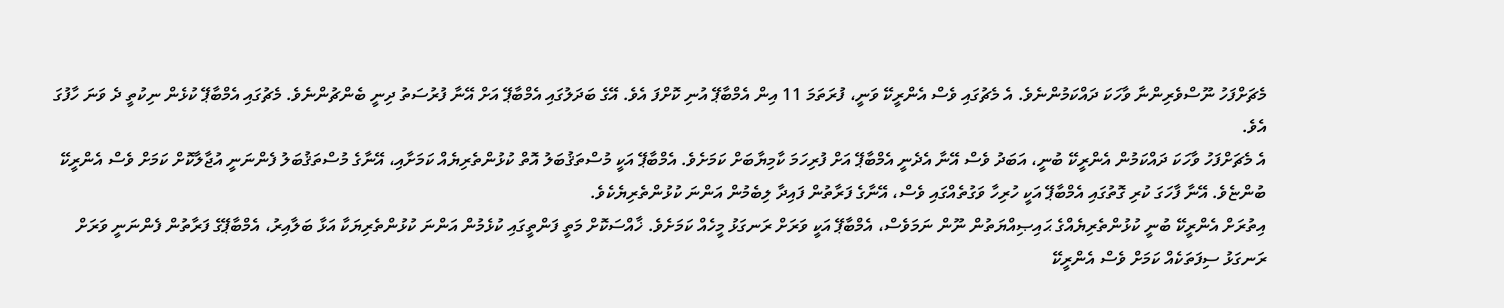މެޗަށްފަހު ނޫސްވެރިންނާ ވާހަކަ ދައްކަމުންނެވެ. އެ މެޗުގައި ވެސް އެންރީކޭ ވަނީ، ފުރަތަމަ 11 އިން އެމްބާޕޭ އުނި ކޮށްފަ އެވެ. އޭގެ ބަދަލުގައި އެމްބާޕޭ އަށް އޭނާ ފުރުސަތު ދިނީ ބެންޗުންނެވެ. މެޗުގައި އެމްބާޕޭ ކުޅެން ނިކުތީ ދެ ވަނަ ހާފުގަ އެވެ.
އެ މެޗަށްފަހު ވާހަކަ ދައްކަމުން އެންރީކޭ ބުނީ، އަބަދު ވެސް އޭނާ އެދެނީ އެމްބާޕޭ އަށް ފުރިހަމަ ކާމިޔާބަށް ކަމަށެވެ. އެމްބާޕޭ އަކީ މުސްތަޤުބަލު އޮތް ކުޅުންތެރިޔެއް ކަމަށާއި، އޭނާގެ މުސްތަޤުބަލު ފެންނަނީ އުޖާލާކޮށް ކަމަށް ވެސް އެންރީކޭ ބުންޏެވެ. އޭނާ ފާހަގަ ކުރި ގޮތުގައި އެމްބާޕޭ އަކީ ހުރިހާ ވަގުތެއްގައި ވެސް، އޭނާގެ ފަރާތުން ފައިދާ ލިބެމުން އަންނަ ކުޅުންތެރިޔެކެވެ.
އިތުރަށް އެންރީކޭ ބުނީ ކުޅުންތެރިޔެއްގެ ޙައިޞިއްޔަތުން ނޫން ނަމަވެސް، އެމްބާޕޭ އަކީ ވަރަށް ރަނގަޅު މީހެއް ކަމަށެވެ. ޚާއްސަކޮށް މަތީ ފަންތީގައި ކުޅެމުން އަންނަ ކުޅުންތެރިޔަކާ އަޅާ ބަލާއިރު، އެމްބާޕޭގެ ފަރާތުން ފެންނަނީ ވަރަށް ރަނގަޅު ސިފަތަކެއް ކަމަށް ވެސް އެންރީކޭ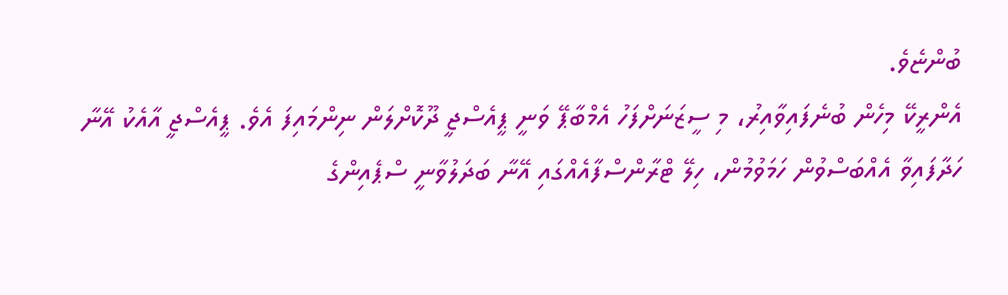ބުންޏެވެ.
އެންރީކޭ މިހެން ބުނެފައިވާއިރު، މި ސީޒަނަށްފަހު އެމްބާޕޭ ވަނީ ޕީއެސްޖީ ދޫކޮށްލަން ނިންމައިފަ އެވެ. ޕީއެސްޖީ އާއެކު އޭނާ ހަދާފައިވާ އެއްބަސްވުން ހަމަވުމުން، ހިލޭ ޓްރާންސްފާއެއްގައި އޭނާ ބަދަލުވާނީ ސްޕެއިންގެ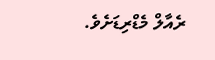ރެއާލް މެޑްރިޑަށެވެ.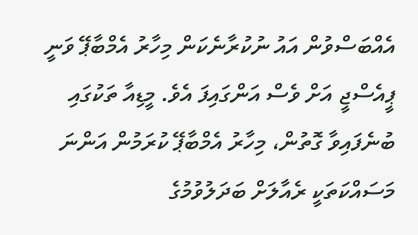އެއްބަސްވުން އައު ނުކުރާނެކަން މިހާރު އެމްބާޕޭ ވަނީ ޕީއެސްޖީ އަށް ވެސް އަންގައިފަ އެވެ. މީޑިއާ ތަކުގައި ބުނެފައިވާ ގޮތުން، މިހާރު އެމްބާޕޭ ކުރަމުން އަންނަ މަސައްކަތަކީ ރެއާލަށް ބަދަލުވުމުގެ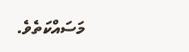މަސައްކަތެވެ.